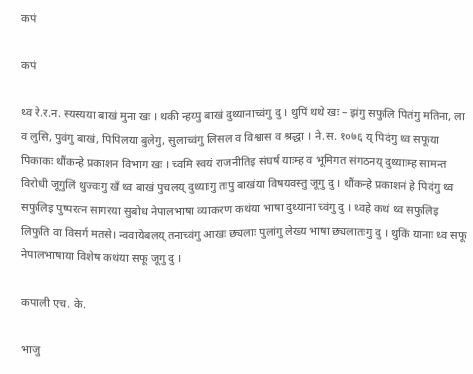कपं

कपं

थ्व रे.र.न. स्यस्यया बाखं मुना खः । थकी न्हय्पु बाखं दुथ्यानाच्वंगु दु । थुपिं थथे खः – झंगु सफुलि पितंगु मतिना, ला व लुसि, पुवंगु बाखं, पिपिलया बुलेगु, सुलाच्वंगु लिसल व विश्वास व श्रद्धा । ने.स. १०७६ य् पिदंगु थ्व सफूया पिकाकः थौंकन्हे प्रकाशन विभाग खः । च्वमि स्वयं राजनीतिइ संघर्ष याःम्ह व भूमिगत संगठनय् दुथ्याःम्ह सामन्त विरोधी जूगुलिं थुज्वःगु खँ थ्व बाखं पुचलय् दुथ्याःगु तःपु बाखंया विषयवस्तु जूगु दु । थौंकन्हे प्रकाशनं हे पिदंगु थ्व सफुलिइ पुष्परत्न सागरया सुबोध नेपालभाषा व्याकरण कथंया भाषा दुथ्याना च्वंगु दु । थ्वहे कथं थ्व सफुलिइ लिफुति वा विसर्ग मतसे। न्ववायेबलय् तनाच्वंगु आखः छ्यलाः पुलांगु लेख्य भाषा छ्यलातःगु दु । थुकिं यानाः थ्व सफू नेपालभाषाया विशेष कथंया सफू जूगु दु ।

कपाली एच. के.

भाजु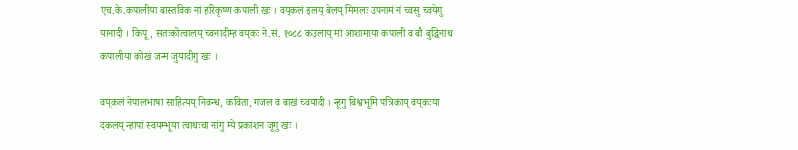एच.के.कपालीया बास्तविक नां हरिकृष्ण कपाली खः । वय्‌कलं इलय् बेलय् मिमलः उपनामं नं च्वसु च्वयेगु यानादी । किपू, सतःकोत्वालय् च्वनादीम्ह वय्‌कः ने.सं. १०८८ कउलाय् मां आशामाया कपाली व बौ बुद्धिनाथ कपालीया कोखं जन्म जुयादीगु खः ।

वय्‌कलं नेपालभाषा साहित्यय् निवन्ध, कविता, गजल व बाखं च्वयादी । न्हूगु बिश्वभूमि पत्रिकाय् वय्‌कःया दकलय् न्हापां स्वयम्भूया त्वाथःचा नांगु म्ये प्रकाशन जूगु खः ।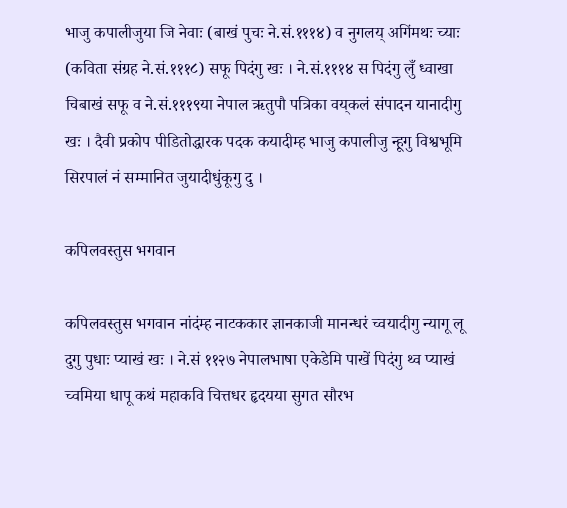भाजु कपालीजुया जि नेवाः (बाखं पुचः ने.सं.१११४) व नुगलय् अगिंमथः च्याः (कविता संग्रह ने.सं.१११८) सफू पिदंगु खः । ने.सं.१११४ स पिदंगु लुँ ध्वाखा चिबाखं सफू व ने.सं.१११९या नेपाल ऋतुपौ पत्रिका वय्‌कलं संपादन यानादीगु खः । दैवी प्रकोप पीडितोद्धारक पदक कयादीम्ह भाजु कपालीजु न्हूगु विश्वभूमि सिरपालं नं सम्मानित जुयादीधुंकूगु दु ।

कपिलवस्तुस भगवान

कपिलवस्तुस भगवान नांदंम्ह नाटककार ज्ञानकाजी मानन्धरं च्वयादीगु न्यागू लू दुगु पुधाः प्याखं खः । ने.सं ११२७ नेपालभाषा एकेडेमि पाखें पिदंगु थ्व प्याखं च्वमिया धापू कथं महाकवि चित्तधर हृदयया सुगत सौरभ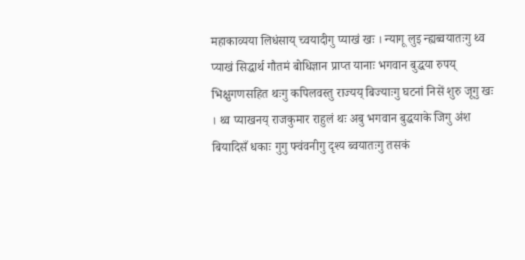महाकाव्यया लिधंसाय् च्वयादीगु प्याखं खः । न्यागू लुइ न्ह्यब्वयातःगु थ्व प्याखं सिद्धार्थ गौतमं बोधिज्ञान प्राप्त यानाः भगवान बुद्धया रुपय् भिक्षुगणसहित थःगु कपिलवस्तु राज्यय् बिज्याःगु घटनां निसें शुरु जूगु खः । थ्व प्याखनय् राजकुमार राहुलं थः अबु भगवान बुद्धयाके जिगु अंश बियादिसँ धकाः गुगु फ्वंवनीगु दृश्य ब्वयातःगु तसकं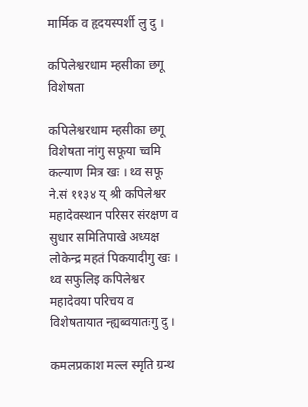मार्मिक व हृदयस्पर्शी लु दु ।

कपिलेश्वरधाम म्हसीका छगू विशेषता

कपिलेश्वरधाम म्हसीका छगू विशेषता नांगु सफूया च्वमि कल्याण मित्र खः । थ्व सफू ने.सं ११३४ य् श्री कपिलेश्वर महादेवस्थान परिसर संरक्षण व सुधार समितिपाखे अध्यक्ष लोकेन्द्र महतं पिकयादीगु खः । थ्व सफुलिइ कपिलेश्वर महादेवया परिचय व विशेषतायात न्ह्यब्वयातःगु दु ।

कमलप्रकाश मल्ल स्मृति ग्रन्थ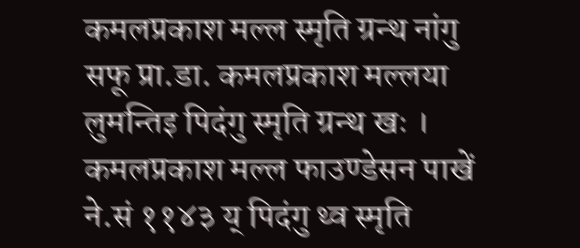कमलप्रकाश मल्ल स्मृति ग्रन्थ नांगु सफू प्रा.डा. कमलप्रकाश मल्लया लुमन्तिइ पिदंगु स्मृति ग्रन्थ खः । कमलप्रकाश मल्ल फाउण्डेसन पाखें ने.सं ११४३ य् पिदंगु थ्व स्मृति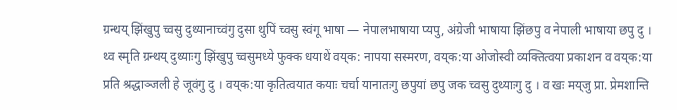ग्रन्थय् झिंखुपु च्वसु दुथ्यानाच्वंगु दुसा थुपिं च्वसु स्वंगू भाषा — नेपालभाषाया प्यपु, अंग्रेजी भाषाया झिंछपु व नेपाली भाषाया छपु दु । थ्व स्मृति ग्रन्थय् दुथ्याःगु झिंखुपु च्वसुमध्ये फुक्क धयाथें वय्‌क: नापया सस्मरण, वय्‌क:या ओजोस्वी व्यक्तित्वया प्रकाशन व वय्‌क:या प्रति श्रद्धाञ्जली हे जूवंगु दु । वय्‌क:या कृतित्वयात कयाः चर्चा यानातःगु छपुयां छपु जक च्वसु दुथ्याःगु दु । व खः मय्‌जु प्रा. प्रेमशान्ति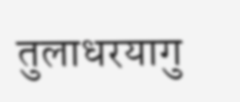तुलाधरयागु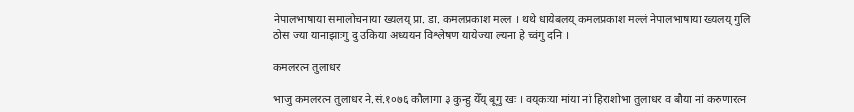नेपालभाषाया समालोचनाया ख्यलय् प्रा. डा. कमलप्रकाश मल्ल । थथे धायेबलय् कमलप्रकाश मल्लं नेपालभाषाया ख्यलय् गुलि ठोस ज्या यानाझाःगु दु उकिया अध्ययन विश्लेषण यायेज्या ल्यना हे च्वंगु दनि ।

कमलरत्न तुलाधर

भाजु कमलरत्न तुलाधर ने.सं.१०७६ कौलागा ३ कुन्हु येँय् बूगु खः । वय्‌कःया मांया नां हिराशोभा तुलाधर व बौया नां करुणारत्न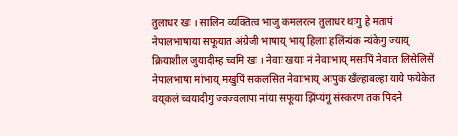तुलाधर खः । सालिन व्यक्तित्व भाजु कमलरत्न तुलाधर थःगु हे मतापं नेपालभाषाया सफूयात अंग्रेजी भाषाय् भाय् हिलाः हलिंन्यंक न्यंकेगु ज्याय् क्रियाशील जुयादीम्ह च्वमि खः । नेवाः खयाः नं नेवाःभाय् मसःपिं नेवाःत लिसेलिसें नेपालभाषा मांभाय् मखुपिं सकलसित नेवाःभाय् अःपुक खँल्हाबल्हा याये फयेकेत वय्‌कलं च्वयादीगु ज्वज्वलापा नांया सफूया झिंप्यंगू संस्करण तक पिदने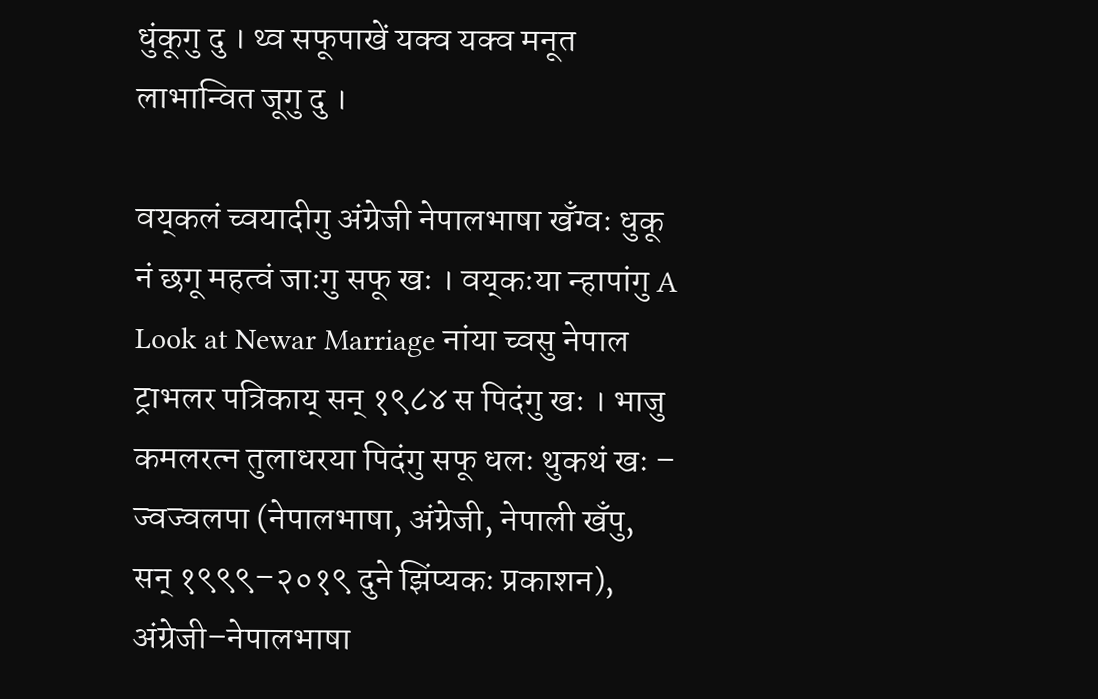धुंकूगु दु । थ्व सफूपाखें यक्व यक्व मनूत लाभान्वित जूगु दु ।

वय्‌कलं च्वयादीगु अंग्रेजी नेपालभाषा खँग्वः धुकू नं छगू महत्वं जाःगु सफू खः । वय्‌कःया न्हापांगु A Look at Newar Marriage नांया च्वसु नेपाल ट्राभलर पत्रिकाय् सन् १९८४ स पिदंगु खः । भाजु कमलरत्न तुलाधरया पिदंगु सफू धलः थुकथं खः – ज्वज्वलपा (नेपालभाषा, अंग्रेजी, नेपाली खँपु, सन् १९९९–२०१९ दुने झिंप्यकः प्रकाशन), अंग्रेजी–नेपालभाषा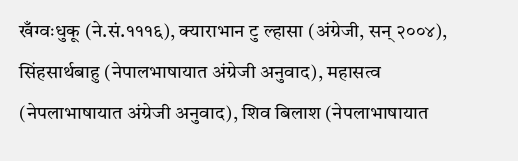खँग्वःधुकू (ने.सं.१११६), क्याराभान टु ल्हासा (अंग्रेजी, सन् २००४), सिंहसार्थबाहु (नेपालभाषायात अंग्रेजी अनुवाद), महासत्व (नेपलाभाषायात अंग्रेजी अनुवाद), शिव बिलाश (नेपलाभाषायात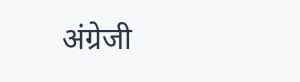अंग्रेजी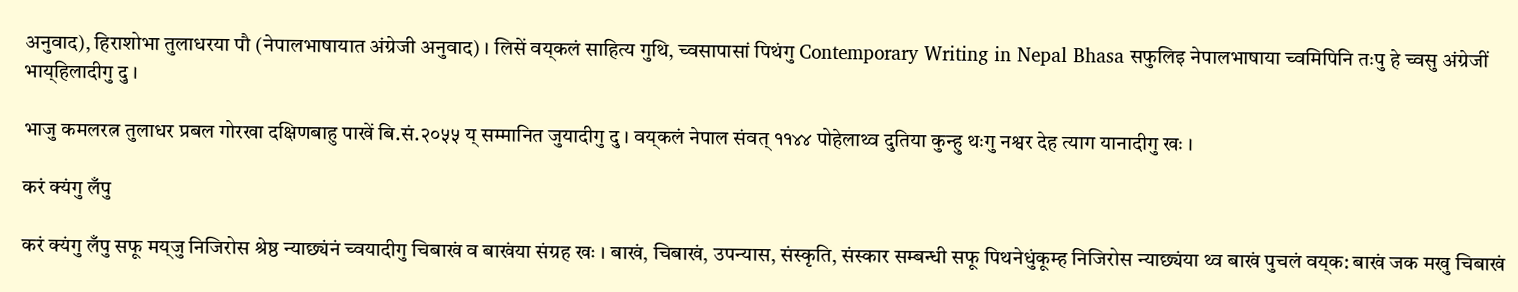अनुवाद), हिराशोभा तुलाधरया पौ (नेपालभाषायात अंग्रेजी अनुवाद) । लिसें वय्‌कलं साहित्य गुथि, च्वसापासां पिथंगु Contemporary Writing in Nepal Bhasa सफुलिइ नेपालभाषाया च्वमिपिनि तःपु हे च्वसु अंग्रेजीं भाय्‌हिलादीगु दु ।

भाजु कमलरत्न तुलाधर प्रबल गोरखा दक्षिणबाहु पाखें बि.सं.२०५५ य् सम्मानित जुयादीगु दु । वय्‌कलं नेपाल संवत् ११४४ पोहेलाथ्व दुतिया कुन्हु थःगु नश्वर देह त्याग यानादीगु खः ।

करं क्यंगु लँपु

करं क्यंगु लँपु सफू मय्‌जु निजिरोस श्रेष्ठ न्याछ्यंनं च्वयादीगु चिबाखं व बाखंया संग्रह खः । बाखं, चिबाखं, उपन्यास, संस्कृति, संस्कार सम्बन्धी सफू पिथनेधुंकूम्ह निजिरोस न्याछ्यंया थ्व बाखं पुचलं वय्‌क: बाखं जक मखु चिबाखं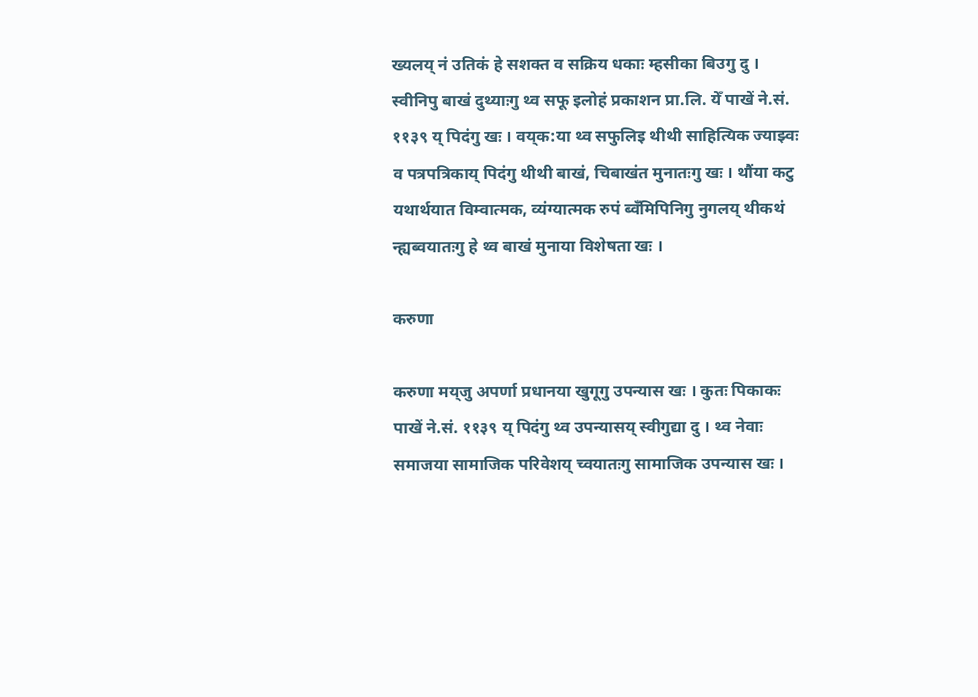ख्यलय् नं उतिकं हे सशक्त व सक्रिय धकाः म्हसीका बिउगु दु । स्वीनिपु बाखं दुथ्याःगु थ्व सफू इलोहं प्रकाशन प्रा.लि. येँ पाखें ने.सं. ११३९ य् पिदंगु खः । वय्‌क:या थ्व सफुलिइ थीथी साहित्यिक ज्याझ्वः व पत्रपत्रिकाय् पिदंगु थीथी बाखं, चिबाखंत मुनातःगु खः । थौंया कटु यथार्थयात विम्वात्मक, व्यंग्यात्मक रुपं ब्वँमिपिनिगु नुगलय् थीकथं न्ह्यब्वयातःगु हे थ्व बाखं मुनाया विशेषता खः ।

करुणा

करुणा मय्‌जु अपर्णा प्रधानया खुगूगु उपन्यास खः । कुतः पिकाकः पाखें ने.सं. ११३९ य् पिदंगु थ्व उपन्यासय् स्वीगुद्या दु । थ्व नेवाः समाजया सामाजिक परिवेशय् च्वयातःगु सामाजिक उपन्यास खः ।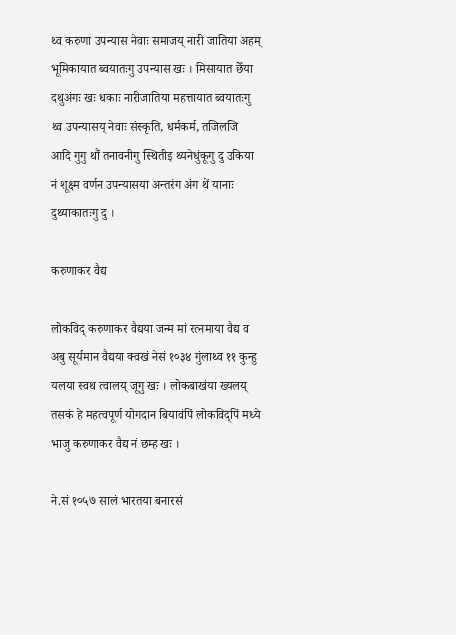थ्व करुणा उपन्यास नेवाः समाजय् नारी जातिया अहम् भूमिकायात ब्वयातःगु उपन्यास खः । मिसायात छेँया दथुअंगः खः धकाः नारीजातिया महत्तायात ब्वयातःगु थ्व उपन्यासय् नेवाः संस्कृति, धर्मकर्म, तजिलजि आदि गुगु थौं तनावनीगु स्थितीइ थ्यनेधुंकूगु दु उकिया नं शूक्ष्म वर्णन उपन्यासया अन्तरंग अंग थें यानाः दुथ्याकातःगु दु ।

करुणाकर वैद्य

लोकविद् करुणाकर वैद्यया जन्म मां रत्नमाया वैद्य व अबु सूर्यमान वैद्यया क्वखं नेसं १०३४ गुंलाथ्व ११ कुन्हु यलया स्वथ त्वालय् जूगु खः । लोकबाखंया ख्यलय् तसकं हे महत्वपूर्ण योगदान बियावंपिं लोकविद्पिं मध्ये भाजु करुणाकर वैद्य नं छम्ह खः ।

ने.सं १०५७ सालं भारतया बनारसं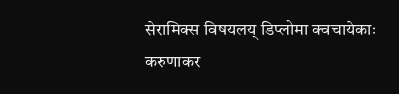सेरामिक्स विषयलय् डिप्लोमा क्वचायेकाः करुणाकर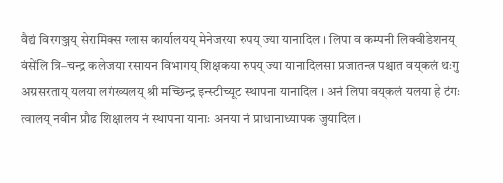वैद्यं विरगञ्जय् सेरामिक्स ग्लास कार्यालयय् मेनेजरया रुपय् ज्या यानादिल । लिपा व कम्पनी लिक्वीडेशनय् वंसेंलि त्रि–चन्द्र कलेजया रसायन विभागय् शिक्षकया रुपय् ज्या यानादिलसा प्रजातन्त्र पश्चात वय्‌कलं थःगु अग्रसरताय् यलया लगंख्यलय् श्री मच्छिन्द्र इन्स्टीच्यूट स्थापना यानादिल । अनं लिपा वय्‌कलं यलया हे टंगः त्वालय् नवीन प्रौढ शिक्षालय नं स्थापना यानाः अनया नं प्राधानाध्यापक जुयादिल ।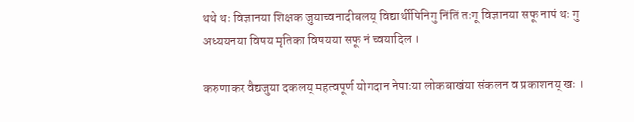थथे थः विज्ञानया शिक्षक जुयाच्वनादीबलय् विद्यार्थीपिनिगु निंतिं तःगू विज्ञानया सफू नापं थः गु अध्ययनया विषय मृतिका विषयया सफू नं च्वयादिल ।

करुणाकर वैद्यजुया दकलय् महत्वपूर्ण योगदान नेपाःया लोकबाखंया संकलन व प्रकाशनय् खः ।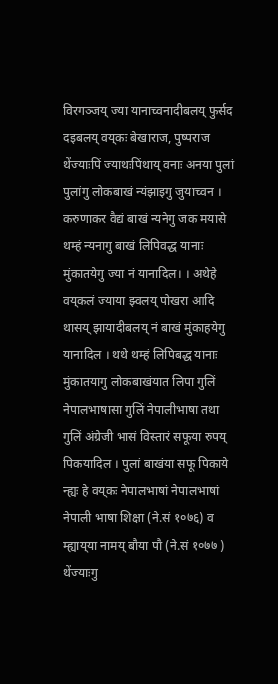विरगञ्जय् ज्या यानाच्वनादीबलय् फुर्सद दइबलय् वय्‌कः बेखाराज, पुष्पराज थेंज्याःपिं ज्याथःपिंथाय् वनाः अनया पुलां पुलांगु लोकबाखं न्यंझाइगु जुयाच्वन । करुणाकर वैद्यं बाखं न्यनेगु जक मयासे थम्हं न्यनागु बाखं लिपिवद्ध यानाः मुंकातयेगु ज्या नं यानादिल। । अथेहे वय्‌कलं ज्याया झ्वलय् पोखरा आदि थासय् झायादीबलय् नं बाखं मुंकाहयेगु यानादिल । थथे थम्हं लिपिबद्ध यानाः मुंकातयागु लोकबाखंयात लिपा गुलिं नेपालभाषासा गुलिं नेपालीभाषा तथा गुलिं अंग्रेजी भासं विस्तारं सफूया रुपय् पिकयादिल । पुलां बाखंया सफू पिकाये न्ह्यः हे वय्‌कः नेपालभाषां नेपालभाषां नेपाली भाषा शिक्षा (ने.सं १०७६) व म्ह्याय्‌या नामय् बौया पौ (ने.सं १०७७ ) थेंज्याःगु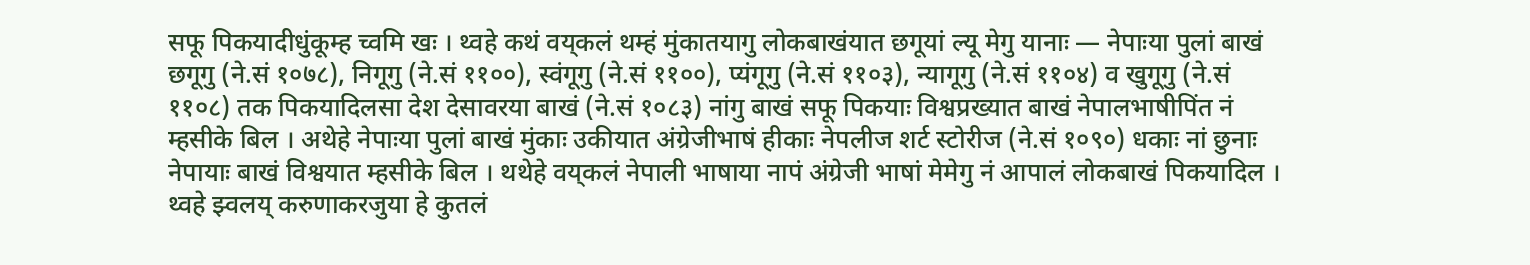सफू पिकयादीधुंकूम्ह च्वमि खः । थ्वहे कथं वय्‌कलं थम्हं मुंकातयागु लोकबाखंयात छगूयां ल्यू मेगु यानाः — नेपाःया पुलां बाखं छगूगु (ने.सं १०७८), निगूगु (ने.सं ११००), स्वंगूगु (ने.सं ११००), प्यंगूगु (ने.सं ११०३), न्यागूगु (ने.सं ११०४) व खुगूगु (ने.सं ११०८) तक पिकयादिलसा देश देसावरया बाखं (ने.सं १०८३) नांगु बाखं सफू पिकयाः विश्वप्रख्यात बाखं नेपालभाषीपिंत नं म्हसीके बिल । अथेहे नेपाःया पुलां बाखं मुंकाः उकीयात अंग्रेजीभाषं हीकाः नेपलीज शर्ट स्टोरीज (ने.सं १०९०) धकाः नां छुनाः नेपायाः बाखं विश्वयात म्हसीके बिल । थथेहे वय्‌कलं नेपाली भाषाया नापं अंग्रेजी भाषां मेमेगु नं आपालं लोकबाखं पिकयादिल । थ्वहे झ्वलय् करुणाकरजुया हे कुतलं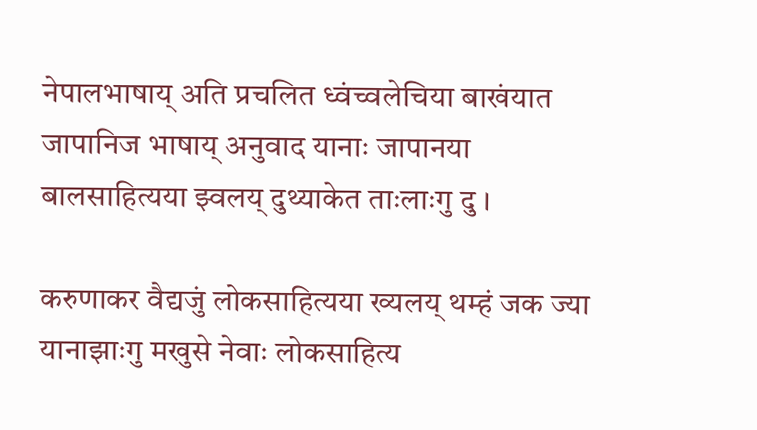नेपालभाषाय् अति प्रचलित ध्वंच्वलेचिया बाखंयात जापानिज भाषाय् अनुवाद यानाः जापानया बालसाहित्यया झ्वलय् दुथ्याकेत ताःलाःगु दु ।

करुणाकर वैद्यजुं लोकसाहित्यया ख्यलय् थम्हं जक ज्या यानाझाःगु मखुसे नेवाः लोकसाहित्य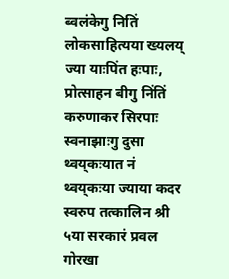ब्वलंकेगु नितिं लोकसाहित्यया ख्यलय् ज्या याःपिंत हःपाः, प्रोत्साहन बीगु निंतिं करुणाकर सिरपाः स्वनाझाःगु दुसा थ्वय्‌कःयात नं थ्वय्‌कःया ज्याया कदर स्वरुप तत्कालिन श्री ५या सरकारं प्रवल गोरखा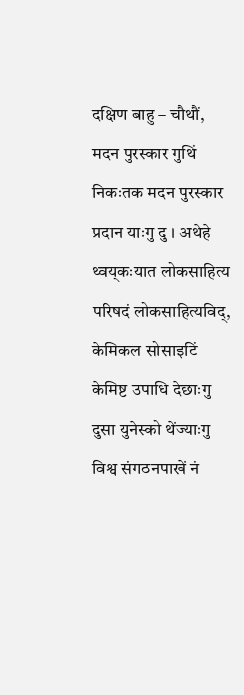दक्षिण बाहु – चौथौं, मदन पुरस्कार गुथिं निकःतक मदन पुरस्कार प्रदान याःगु दु । अथेहे थ्वय्‌कःयात लोकसाहित्य परिषदं लोकसाहित्यविद्, केमिकल सोसाइटिं केमिष्ट उपाधि देछाःगु दुसा युनेस्को थेंज्याःगु विश्व संगठनपाखें नं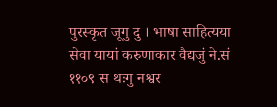पुरस्कृत जूगु दु । भाषा साहित्यया सेवा यायां करुणाकार वैद्यजुं ने.सं ११०९ स थःगु नश्वर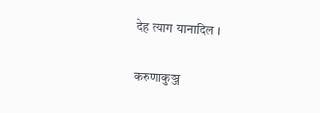देह त्याग यानादिल ।

करुणाकुञ्ज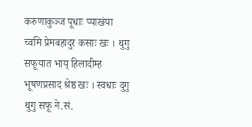करुणाकुञ्ज पूधाः प्याखंया च्वमि प्रेमबहादुर कसाः खः । थुगु सफूयात भाय् हिलादीम्ह भूषणप्रसाद श्रेष्ठ खः । स्वधाः दुगु थुगु सफू ने.सं.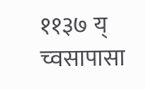११३७ य् च्वसापासा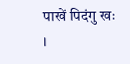पाखें पिदंगु खः ।